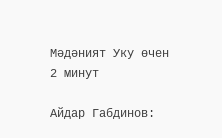Мәдәният Уку өчен 2 минут

Айдар Габдинов: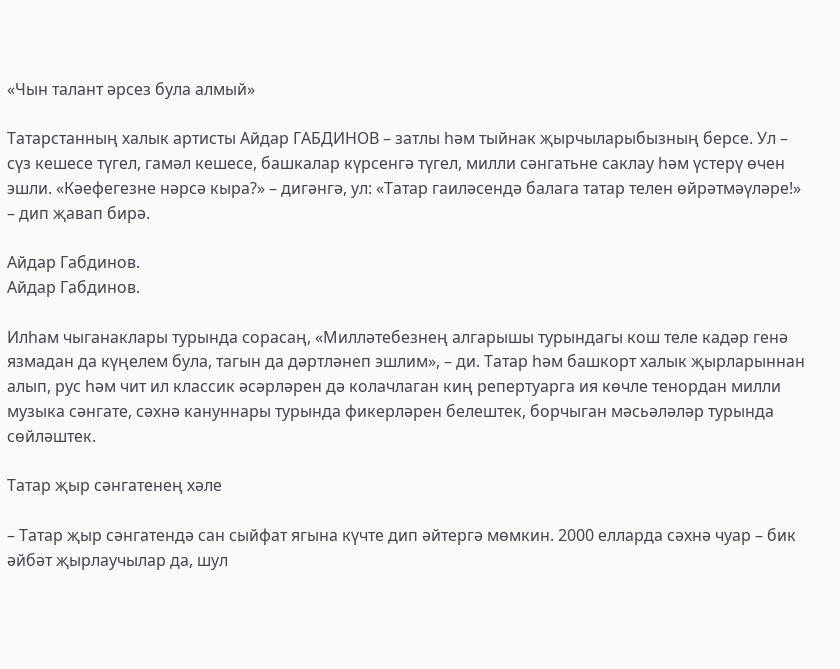«Чын талант әрсез була алмый»

Татарстанның халык артисты Айдар ГАБДИНОВ – затлы һәм тыйнак җырчыларыбызның берсе. Ул – сүз кешесе түгел, гамәл кешесе, башкалар күрсенгә түгел, милли сәнгатьне саклау һәм үстерү өчен эшли. «Кәефегезне нәрсә кыра?» – дигәнгә, ул: «Татар гаиләсендә балага татар телен өйрәтмәүләре!» – дип җавап бирә.

Айдар Габдинов.
Айдар Габдинов.

Илһам чыганаклары турында сорасаң, «Милләтебезнең алгарышы турындагы кош теле кадәр генә язмадан да күңелем була, тагын да дәртләнеп эшлим», – ди. Татар һәм башкорт халык җырларыннан алып, рус һәм чит ил классик әсәрләрен дә колачлаган киң репертуарга ия көчле тенордан милли музыка сәнгате, сәхнә кануннары турында фикерләрен белештек, борчыган мәсьәләләр турында сөйләштек.

Татар җыр сәнгатенең хәле

– Татар җыр сәнгатендә сан сыйфат ягына күчте дип әйтергә мөмкин. 2000 елларда сәхнә чуар – бик әйбәт җырлаучылар да, шул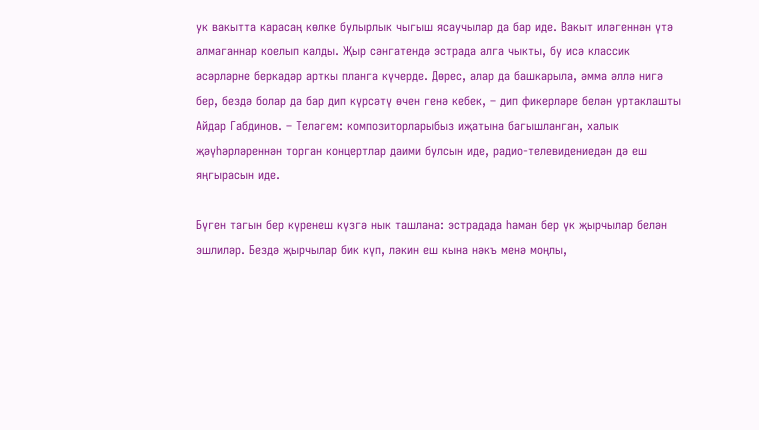ук вакытта карасаң көлке булырлык чыгыш ясаучылар да бар иде. Вакыт иләгеннән үтә алмаганнар коелып калды. Җыр сәнгатендә эстрада алга чыкты, бу исә классик әсәрләрне беркадәр арткы планга күчерде. Дөрес, алар да башкарыла, әмма әллә нигә бер, бездә болар да бар дип күрсәтү өчен генә кебек, – дип фикерләре белән уртаклашты Айдар Габдинов. – Теләгем: композиторларыбыз иҗатына багышланган, халык җәүһәрләреннән торган концертлар даими булсын иде, радио-телевидениедән дә еш яңгырасын иде.

Бүген тагын бер күренеш күзгә нык ташлана: эстрадада һаман бер үк җырчылар белән эшлиләр. Бездә җырчылар бик күп, ләкин еш кына нәкъ менә моңлы,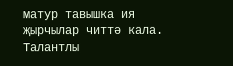матур тавышка ия җырчылар читтә кала. Талантлы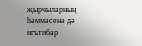җырчыларның һәммәсенә дә игътибар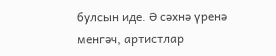булсын иде. Ә сәхнә үренә менгәч, артистлар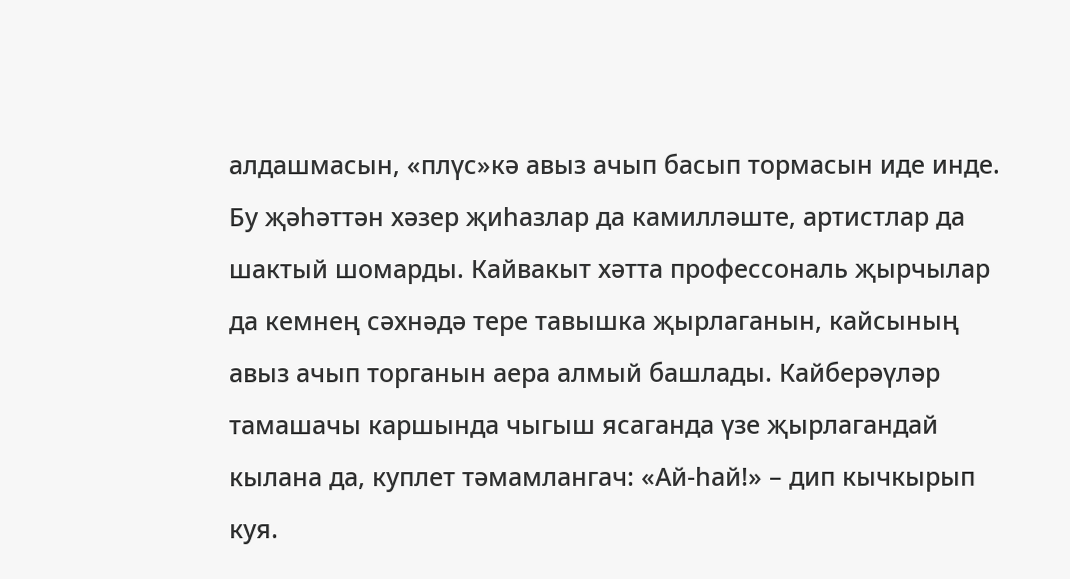алдашмасын, «плүс»кә авыз ачып басып тормасын иде инде. Бу җәһәттән хәзер җиһазлар да камилләште, артистлар да шактый шомарды. Кайвакыт хәтта профессональ җырчылар да кемнең сәхнәдә тере тавышка җырлаганын, кайсының авыз ачып торганын аера алмый башлады. Кайберәүләр тамашачы каршында чыгыш ясаганда үзе җырлагандай кылана да, куплет тәмамлангач: «Ай-һай!» – дип кычкырып куя.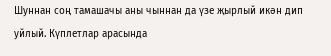Шуннан соң тамашачы аны чыннан да үзе җырлый икән дип уйлый. Күплетлар арасында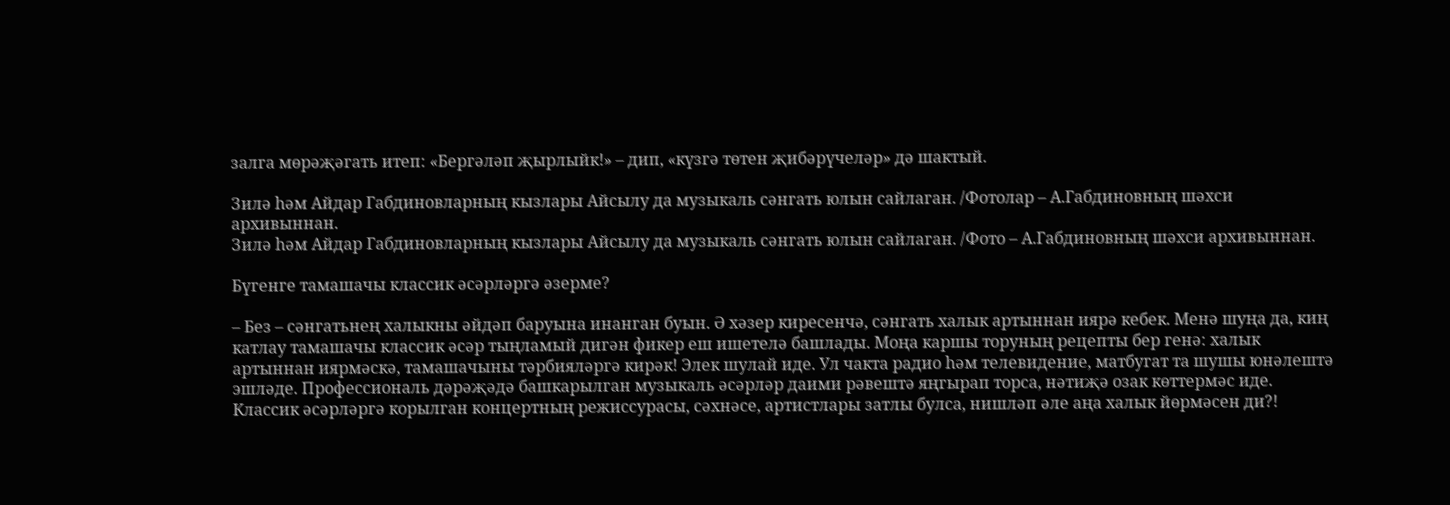залга мөрәҗәгать итеп: «Бергәләп җырлыйк!» – дип, «күзгә төтен җибәрүчеләр» дә шактый.

Зилә һәм Айдар Габдиновларның кызлары Айсылу да музыкаль сәнгать юлын сайлаган. /Фотолар – А.Габдиновның шәхси архивыннан.
Зилә һәм Айдар Габдиновларның кызлары Айсылу да музыкаль сәнгать юлын сайлаган. /Фото – А.Габдиновның шәхси архивыннан.

Бүгенге тамашачы классик әсәрләргә әзерме?

– Без – сәнгатьнең халыкны әйдәп баруына инанган буын. Ә хәзер киресенчә, сәнгать халык артыннан иярә кебек. Менә шуңа да, киң катлау тамашачы классик әсәр тыңламый дигән фикер еш ишетелә башлады. Моңа каршы торуның рецепты бер генә: халык артыннан иярмәскә, тамашачыны тәрбияләргә кирәк! Элек шулай иде. Ул чакта радио һәм телевидение, матбугат та шушы юнәлештә эшләде. Профессиональ дәрәҗәдә башкарылган музыкаль әсәрләр даими рәвештә яңгырап торса, нәтиҗә озак көттермәс иде. Классик әсәрләргә корылган концертның режиссурасы, сәхнәсе, артистлары затлы булса, нишләп әле аңа халык йөрмәсен ди?!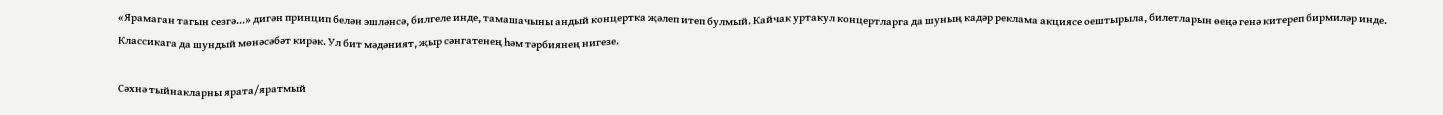«Ярамаган тагын сезгә...» дигән принцип белән эшләнсә, билгеле инде, тамашачыны андый концертка җәлеп итеп булмый. Кайчак уртакул концертларга да шуның кадәр реклама акциясе оештырыла, билетларын өеңә генә китереп бирмиләр инде. Классикага да шундый мөнәсәбәт кирәк. Ул бит мәдәният, җыр сәнгатенең һәм тәрбиянең нигезе.

Сәхнә тыйнакларны ярата/яратмый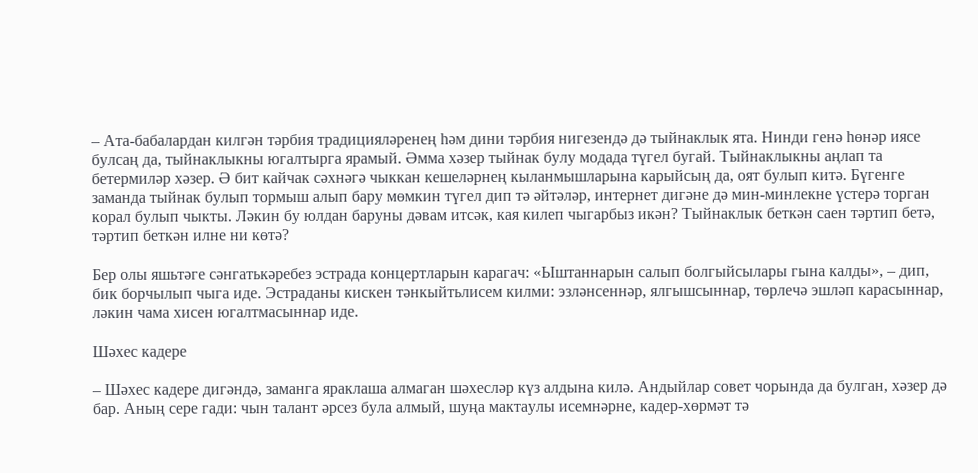– Ата-бабалардан килгән тәрбия традицияләренең һәм дини тәрбия нигезендә дә тыйнаклык ята. Нинди генә һөнәр иясе булсаң да, тыйнаклыкны югалтырга ярамый. Әмма хәзер тыйнак булу модада түгел бугай. Тыйнаклыкны аңлап та бетермиләр хәзер. Ә бит кайчак сәхнәгә чыккан кешеләрнең кыланмышларына карыйсың да, оят булып китә. Бүгенге заманда тыйнак булып тормыш алып бару мөмкин түгел дип тә әйтәләр, интернет дигәне дә мин-минлекне үстерә торган корал булып чыкты. Ләкин бу юлдан баруны дәвам итсәк, кая килеп чыгарбыз икән? Тыйнаклык беткән саен тәртип бетә, тәртип беткән илне ни көтә?

Бер олы яшьтәге сәнгатькәребез эстрада концертларын карагач: «Ыштаннарын салып болгыйсылары гына калды», – дип, бик борчылып чыга иде. Эстраданы кискен тәнкыйтьлисем килми: эзләнсеннәр, ялгышсыннар, төрлечә эшләп карасыннар, ләкин чама хисен югалтмасыннар иде.

Шәхес кадере

– Шәхес кадере дигәндә, заманга яраклаша алмаган шәхесләр күз алдына килә. Андыйлар совет чорында да булган, хәзер дә бар. Аның сере гади: чын талант әрсез була алмый, шуңа мактаулы исемнәрне, кадер-хөрмәт тә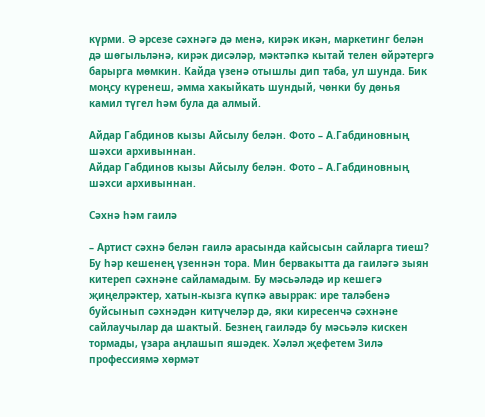күрми. Ә әрсезе сәхнәгә дә менә, кирәк икән, маркетинг белән дә шөгыльләнә, кирәк дисәләр, мәктәпкә кытай телен өйрәтергә барырга мөмкин. Кайда үзенә отышлы дип таба, ул шунда. Бик моңсу күренеш, әмма хакыйкать шундый, чөнки бу дөнья камил түгел һәм була да алмый.

Айдар Габдинов кызы Айсылу белән. Фото – А.Габдиновның шәхси архивыннан.
Айдар Габдинов кызы Айсылу белән. Фото – А.Габдиновның шәхси архивыннан.

Сәхнә һәм гаилә

– Артист сәхнә белән гаилә арасында кайсысын сайларга тиеш? Бу һәр кешенең үзеннән тора. Мин бервакытта да гаиләгә зыян китереп сәхнәне сайламадым. Бу мәсьәләдә ир кешегә җиңелрәктер, хатын-кызга күпкә авыррак: ире таләбенә буйсынып сәхнәдән китүчеләр дә, яки киресенчә сәхнәне сайлаучылар да шактый. Безнең гаиләдә бу мәсьәлә кискен тормады, үзара аңлашып яшәдек. Хәләл җефетем Зилә профессиямә хөрмәт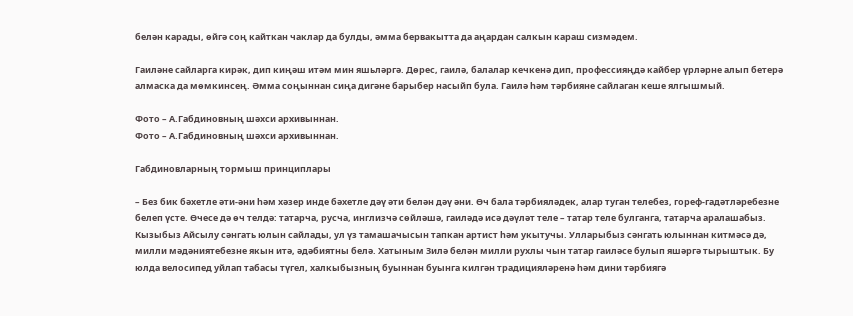белән карады, өйгә соң кайткан чаклар да булды, әмма бервакытта да аңардан салкын караш сизмәдем.

Гаиләне сайларга кирәк, дип киңәш итәм мин яшьләргә. Дөрес, гаилә, балалар кечкенә дип, профессияңдә кайбер үрләрне алып бетерә алмаска да мөмкинсең. Әмма соңыннан сиңа дигәне барыбер насыйп була. Гаилә һәм тәрбияне сайлаган кеше ялгышмый.

Фото – А.Габдиновның шәхси архивыннан.
Фото – А.Габдиновның шәхси архивыннан.

Габдиновларның тормыш принциплары

– Без бик бәхетле әти-әни һәм хәзер инде бәхетле дәү әти белән дәү әни. Өч бала тәрбияләдек, алар туган телебез, гореф-гадәтләребезне белеп үсте. Өчесе дә өч телдә: татарча, русча, инглизчә сөйләшә, гаиләдә исә дәүләт теле – татар теле булганга, татарча аралашабыз. Кызыбыз Айсылу сәнгать юлын сайлады, ул үз тамашачысын тапкан артист һәм укытучы. Улларыбыз сәнгать юлыннан китмәсә дә, милли мәдәниятебезне якын итә, әдәбиятны белә. Хатыным Зилә белән милли рухлы чын татар гаиләсе булып яшәргә тырыштык. Бу юлда велосипед уйлап табасы түгел, халкыбызның буыннан буынга килгән традицияләренә һәм дини тәрбиягә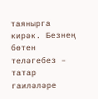таянырга кирәк. Безнең бөтен теләгебез – татар гаиләләре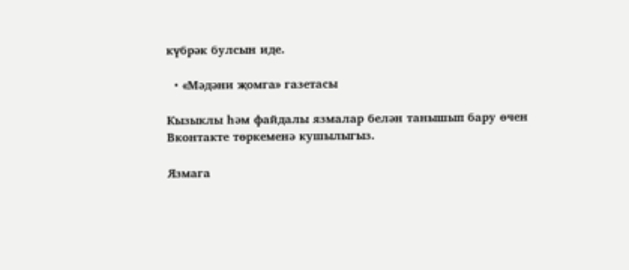күбрәк булсын иде.

  • «Мәдәни җомга» газетасы

Кызыклы һәм файдалы язмалар белән танышып бару өчен Вконтакте төркеменә кушылыгыз.

Язмага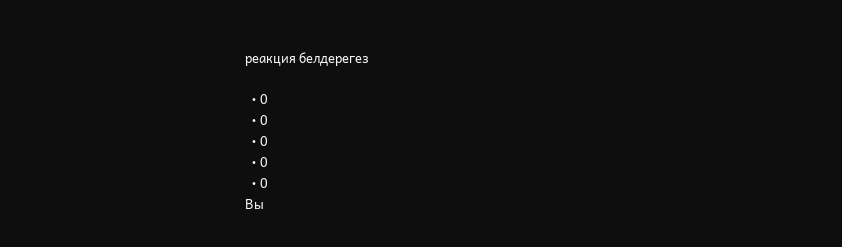реакция белдерегез

  • 0
  • 0
  • 0
  • 0
  • 0
Вы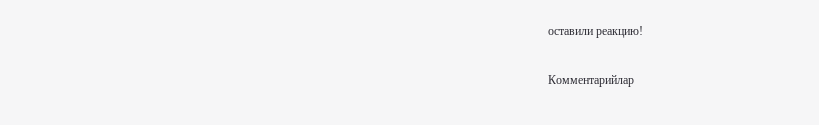оставили реакцию!

Комментарийлар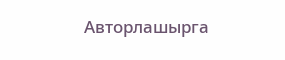Авторлашырга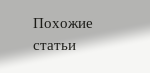Похожие статьи